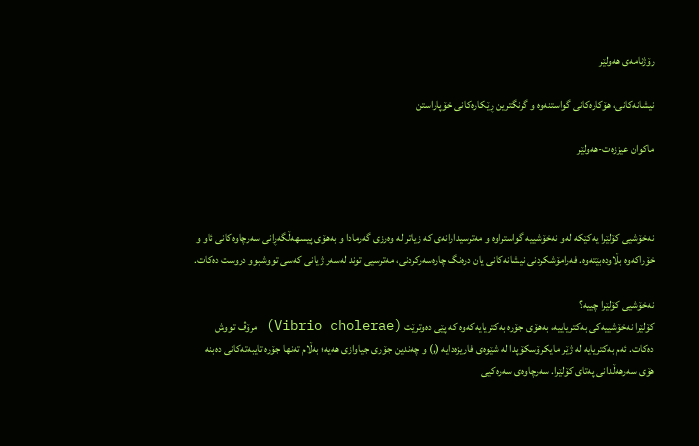رۆژنامەی ھەولێر

نیشانەکانی، هۆکارەکانی گواستنەوە و گرنگترین ڕێکارەکانی خۆپاراستن

ماكوان عيززه‌‌ت-هەولێر



نەخۆشیی کۆلێرا یەکێکە لەو نەخۆشییە گواستراوە و مەترسیدارانەی کە زیاتر لە وەرزی گەرمادا و بەهۆی پیسهەڵگەڕانی سەرچاوەکانی ئاو و خۆراکەوە بڵاودەبێتەوە. فەرامۆشکردنی نیشانەکانی یان درەنگ چارەسەرکردنی، مەترسیی توند لەسەر ژیانی کەسی تووشبوو دروست دەکات.

نەخۆشیی کۆلێرا چییە؟
کۆلێرا نەخۆشییەکی بەکتریاییە، بەهۆی جۆرە بەکتریایەکەوە کە پێی دەوترێت (Vibrio cholerae) مرۆڤ تووش دەکات. ئەم بەکتریایە لە ژێر مایکرۆسکۆپدا لە شێوەی فاریزەدایە (,) و چەندین جۆری جیاوازی هەیە؛ بەڵام تەنها جۆرە تایبەتەکانی دەبنە هۆی سەرهەڵدانی پەتای کۆلێرا. سەرچاوەی سەرەکیی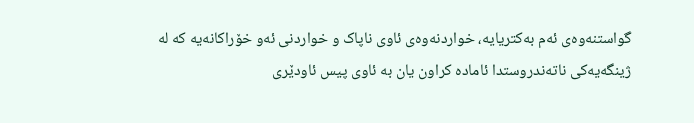گواستنەوەی ئەم بەکتریایە، خواردنەوەی ئاوی ناپاک و خواردنی ئەو خۆراکانەیە کە لە ژینگەیەکی ناتەندروستدا ئامادە کراون یان بە ئاوی پیس ئاودێری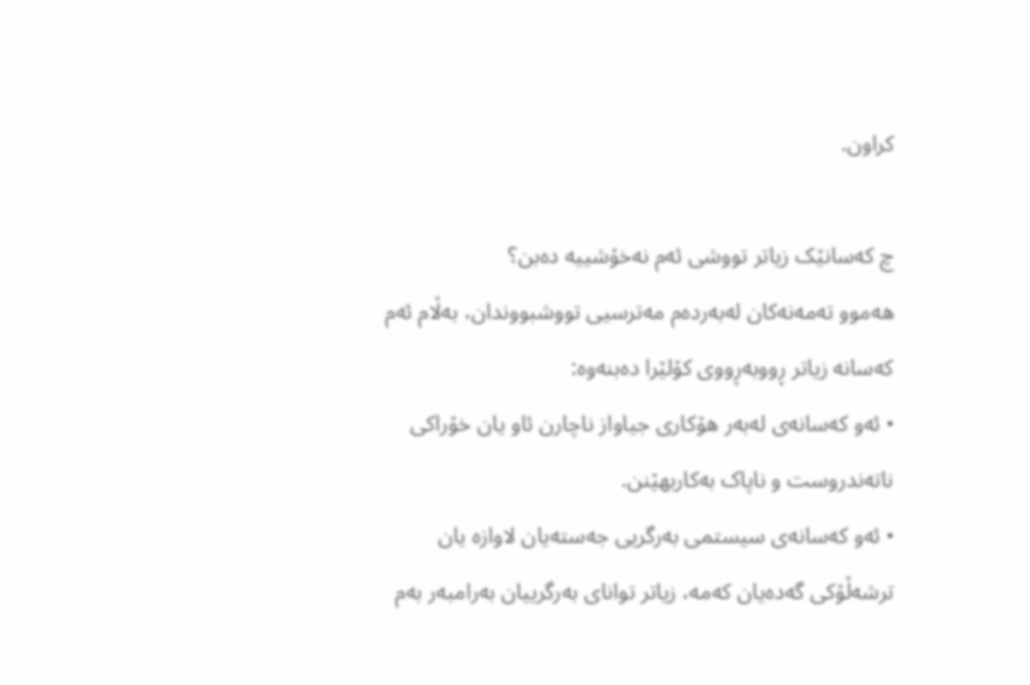کراون.

چ کەسانێک زیاتر تووشی ئەم نەخۆشییە دەبن؟
هەموو تەمەنەکان لەبەردەم مەترسیی تووشبووندان، بەڵام ئەم کەسانە زیاتر ڕووبەڕووی کۆلێرا دەبنەوە:
• ئەو کەسانەی لەبەر هۆکاری جیاواز ناچارن ئاو یان خۆراکی ناتەندروست و ناپاک بەکاربهێنن.
• ئەو کەسانەی سیستمی بەرگریی جەستەیان لاوازە یان ترشەڵۆکی گەدەیان کەمە، زیاتر توانای بەرگرییان بەرامبەر بەم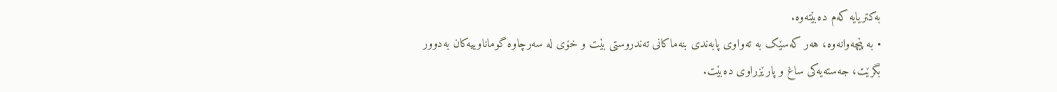بەکتریایە کەم دەبێتەوە.
• بە پێچەوانەوە، هەر کەسێک بە تەواوی پابەندی بنەماکانی تەندروستی بێت و خۆی لە سەرچاوە گوماناوییەکان بەدوور بگرێت، جەستەیەکی ساغ و پارێزراوی دەبێت.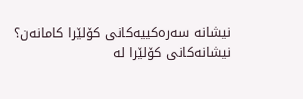نیشانە سەرەکییەکانی کۆلێرا کامانەن؟
نیشانەکانی کۆلێرا لە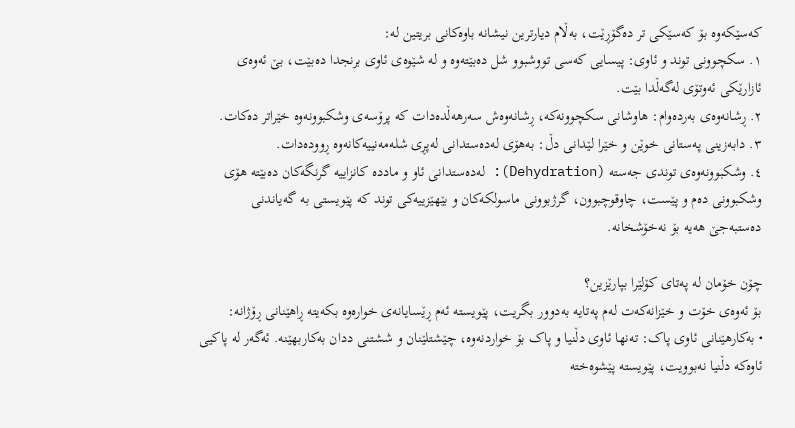کەسێکەوە بۆ کەسێکی تر دەگۆڕێت، بەڵام دیارترین نیشانە باوەکانی بریتین لە:
١. سکچوونی توند و ئاوی: پیسایی کەسی تووشبوو شل دەبێتەوە و لە شێوەی ئاوی برنجدا دەبێت، بێ ئەوەی ئازارێکی ئەوتۆی لەگەڵدا بێت.
٢. ڕشانەوەی بەردەوام: هاوشانی سکچوونەکە، ڕشانەوەش سەرهەڵدەدات کە پرۆسەی وشکبوونەوە خێراتر دەکات.
٣. دابەزینی پەستانی خوێن و خێرا لێدانی دڵ: بەهۆی لەدەستدانی لەپڕی شلەمەنییەکانەوە ڕوودەدات.
٤. وشکبوونەوەی توندی جەستە (Dehydration): لەدەستدانی ئاو و ماددە کانزاییە گرنگەکان دەبێتە هۆی وشکبوونی دەم و پێست، چاوقوچبوون، گرژبوونی ماسولکەکان و بێهێزییەکی توند کە پێویستی بە گەیاندنی دەستبەجێ هەیە بۆ نەخۆشخانە.

چۆن خۆمان لە پەتای کۆلێرا بپارێزین؟
بۆ ئەوەی خۆت و خێزانەکەت لەم پەتایە بەدوور بگریت، پێویستە ئەم ڕێسایانەی خوارەوە بکەیتە ڕاهێنانی ڕۆژانە:
• بەکارهێنانی ئاوی پاک: تەنها ئاوی دڵنیا و پاک بۆ خواردنەوە، چێشتلێنان و ششتنی ددان بەکاربهێنە. ئەگەر لە پاکیی ئاوەکە دڵنیا نەبوویت، پێویستە پێشوەختە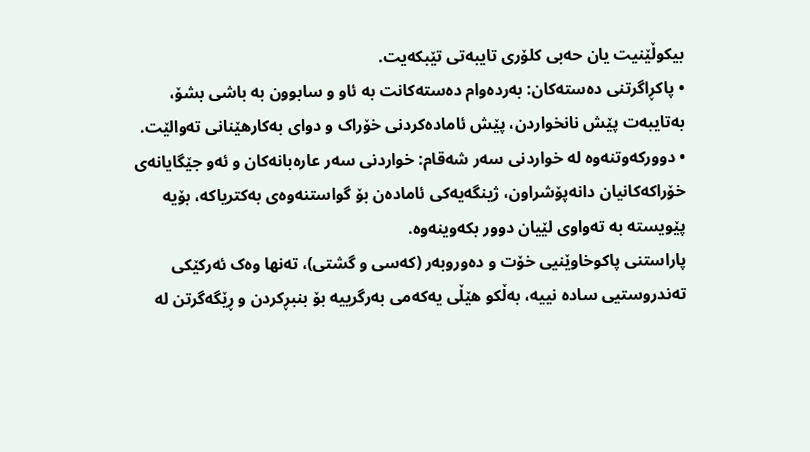بیكوڵێنیت یان حەبی کلۆری تایبەتی تێبکەیت.
• پاکڕاگرتنی دەستەکان: بەردەوام دەستەکانت بە ئاو و سابوون بە باشی بشۆ، بەتایبەت پێش نانخواردن، پێش ئامادەکردنی خۆراک و دوای بەکارهێنانی تەوالێت.
• دوورکەوتنەوە لە خواردنی سەر شەقام: خواردنی سەر عارەبانەکان و ئەو جێگایانەی خۆراکەکانیان دانەپۆشراون، ژینگەیەکی ئامادەن بۆ گواستنەوەی بەکتریاکە، بۆیە پێویستە بە تەواوی لێیان دوور بکەوینەوە.
پاراستنی پاکوخاوێنیی خۆت و دەوروبەر (کەسی و گشتی)، تەنها وەک ئەرکێکی تەندروستیی سادە نییە، بەڵکو هێڵی یەکەمی بەرگرییە بۆ بنبڕکردن و ڕێگەگرتن لە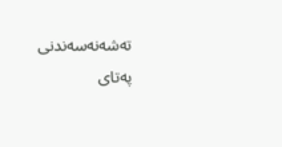تەشەنەسەندنی پەتای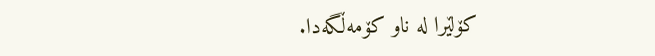کۆلێرا لە ناو کۆمەڵگەدا.